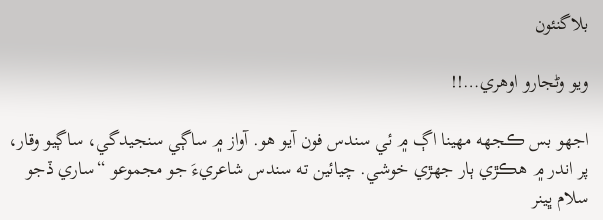بلاگنئون

ويو وڻجارو اوهري…!!

اجھو بس ڪجهه مھينا اڳ ۾ ئي سندس فون آيو ھو. آواز ۾ ساڳي سنجيدگي، ساڳيو وقار، پر اندر ۾ ھڪڙي ٻار جھڙي خوشي. چيائين ته سندس شاعريءَ جو مجموعو “ساري ڏجو سلام ڀينر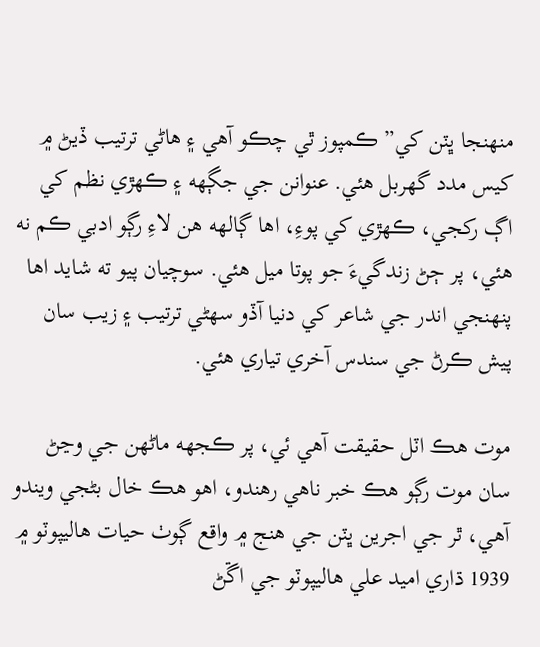منھنجا ڀٽن کي” ڪمپوز ٿي چڪو آھي ۽ ھاڻي ترتيب ڏيڻ ۾ کيس مدد گھربل ھئي. عنوانن جي جڳھه ۽ ڪھڙي نظم کي اڳ رکجي، ڪھڙي کي پوءِ، اھا ڳالھه ھن لاءِ رڳو ادبي ڪم نه ھئي، پر ڄڻ زندگيءَ جو پوتا ميل ھئي. سوچيان پيو ته شايد اھا پنھنجي اندر جي شاعر کي دنيا آڏو سھڻي ترتيب ۽ زيب سان پيش ڪرڻ جي سندس آخري تياري ھئي.

موت ھڪ اٽل حقيقت آھي ئي، پر ڪجھه ماڻھن جي وڃڻ سان موت رڳو ھڪ خبر ناھي رھندو، اھو ھڪ خال بڻجي ويندو آھي، ٿر جي اجرين ڀٽن جي ھنج ۾ واقع ڳوٺ حيات هاليپوٽو ۾ 1939 ڌاري اميد علي ھاليپوٽو جي اڱڻ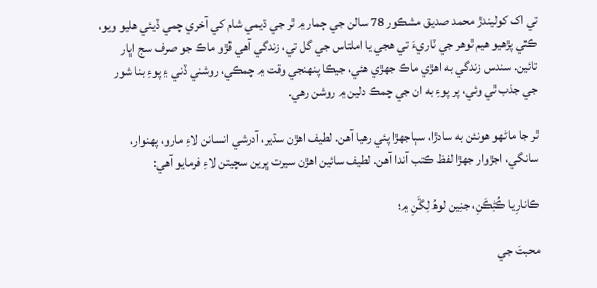تي اک کوليندڙ محمد صديق مشڪور 78 سالن جي ڄمار ۾ ٿر جي ڌيمي شام کي آخري چمي ڏيئي ھليو ويو، ڪٿي پڙھيو ھيم ٿوھر جي ٽاريءَ تي ھجي يا املتاس جي گل تي، زندگي آھي ڦڙو ماڪ جو صرف سج اڀار تائين. سندس زندگي به اھڙي ماڪ جھڙي ھئي، جيڪا پنھنجي وقت ۾ چمڪي، روشني ڏني ۽ پوءِ بنا شور جي جذب ٿي وئي، پر پوءِ به ان جي چمڪ دلين ۾ روشن رھي.

ٿر جا ماڻھو ھونئن به سادڙا، سٻاجھڙا پئي رھيا آھن. لطيف اھڙن سڌير، آدرشي انسانن لاءِ مارو، پھنوار، سانگي، اجڙوار جھڙا لفظ ڪتب آندا آھن. لطيف سائين اھڙن سيرت ڀرين سچيتن لاءِ فرمايو آھي:

ڪانارِيا ڪُڻِڪَنِ، جنِين لوھُ لِڱَنِ ۾؛

محبتَ جي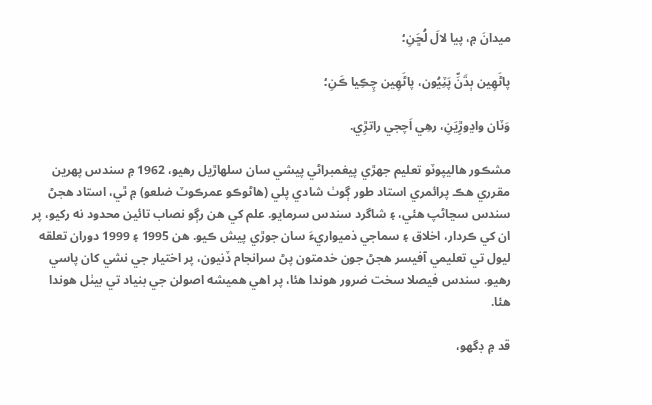ميدانَ ۾، پيا لالَ لُڇَنِ؛

پاڻَھِين ٻڌَنِّ پَٽِيُون، پاڻَھِين چِڪِيا ڪَنِ؛

وَٽان واڍوڙِيَنِ، رھِي اَچجي راتڙِي.

مشڪور ھاليپوٽو تعليم جھڙي پيغمبراڻي پيشي سان سلهاڙيل رھيو، 1962 ۾ سندس پھرين مقرري ھڪ پرائمري استاد طور ڳوٺ شادي پلي (ھاڻوڪو عمرڪوٽ ضلعو) ۾ ٿي، استاد ھجڻ سندس سڃاڻپ ھئي، ۽ شاگرد سندس سرمايو. علم کي ھن رڳو نصاب تائين محدود نه رکيو، پر ان کي ڪردار، اخلاق ۽ سماجي ذميواريءَ سان جوڙي پيش ڪيو. ھن 1995 ۽ 1999 دوران تعلقه ليول تي تعليمي آفيسر ھجڻ جون خدمتون پڻ سرانجام ڏنيون، پر اختيار جي نشي کان پاسي رھيو. سندس فيصلا سخت ضرور ھوندا ھئا، پر اهي هميشه اصولن جي بنياد تي بيٺل هوندا ھئا.

قد ۾ ڊگھو،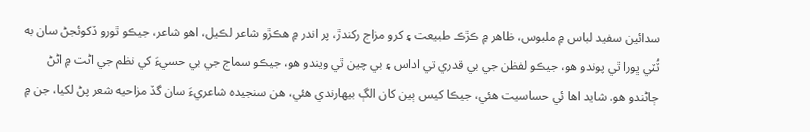سدائين سفيد لباس ۾ ملبوس، ظاھر ۾ ڪڙڪ طبيعت ۽ کرو مزاج رکندڙ، پر اندر ۾ ھڪڙو شاعر لڪيل، اھو شاعر، جيڪو ٿورو ڏکوئجڻ سان به ٽُٽي ڀورا ٿي پوندو ھو، جيڪو لفظن جي بي قدري تي اداس ۽ بي چين ٿي ويندو ھو، جيڪو سماج جي بي حسيءَ کي نظم جي اڻت ۾ اڻڻ ڄاڻندو ھو. شايد اھا ئي حساسيت ھئي، جيڪا کيس ٻين کان الڳ بيھارندي ھئي، ھن سنجيده شاعريءَ سان گڏ مزاحيه شعر پڻ لکيا، جن ۾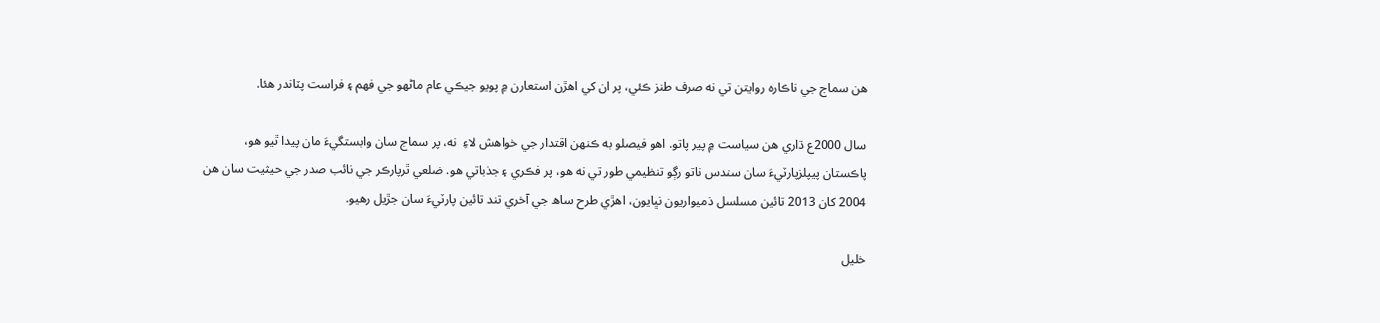ھن سماج جي ناڪاره روايتن تي نه صرف طنز ڪئي، پر ان کي اھڙن استعارن ۾ پويو جيڪي عام ماڻھو جي فھم ۽ فراست پٽاندر ھئا.

سال 2000ع ڌاري ھن سياست ۾ پير پاتو. اھو فيصلو به ڪنھن اقتدار جي خواهش لاءِ  نه، پر سماج سان وابستگيءَ مان پيدا ٿيو ھو، پاڪستان پيپلزپارٽيءَ سان سندس ناتو رڳو تنظيمي طور تي نه ھو، پر فڪري ۽ جذباتي ھو. ضلعي ٿرپارڪر جي نائب صدر جي حيثيت سان ھن 2004 کان 2013 تائين مسلسل ذميواريون نڀايون، اھڙي طرح ساھ جي آخري تند تائين پارٽيءَ سان جڙيل رھيو.

خليل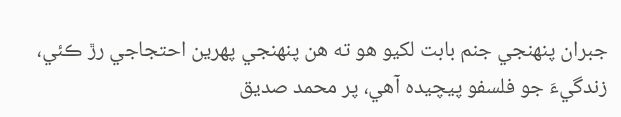جبران پنھنجي جنم بابت لکيو ھو ته ھن پنھنجي پھرين احتجاجي رڙ ڪئي، زندگيءَ جو فلسفو پيچيده آھي، پر محمد صديق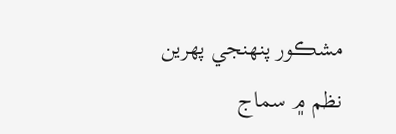مشڪور پنھنجي پھرين نظم ۾ سماج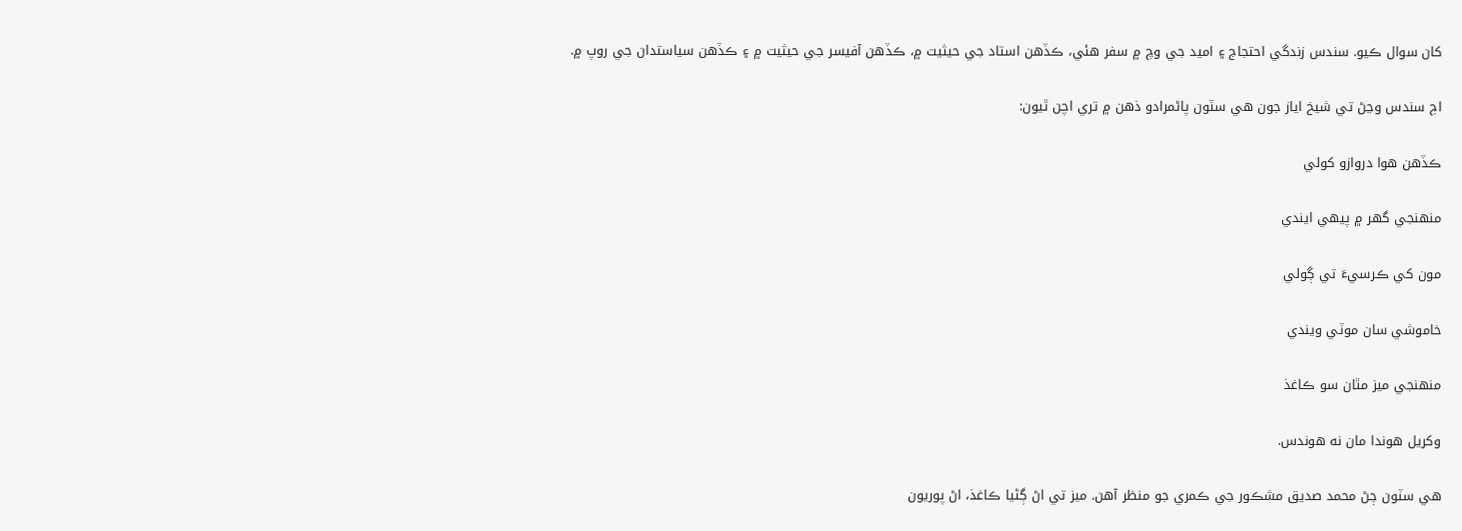کان سوال ڪيو. سندس زندگي احتجاج ۽ اميد جي وچ ۾ سفر ھئي، ڪڏھن استاد جي حيثيت ۾، ڪڏھن آفيسر جي حيثيت ۾ ۽ ڪڏھن سياستدان جي روپ ۾.

اڄ سندس وڃڻ تي شيخ اياز جون ھي سٽون پاڻمرادو ذهن ۾ تري اچن ٿيون:

ڪڏھن ھوا دروازو کولي

منھنجي گھر ۾ پيھي ايندي

مون کي ڪرسيءَ تي ڳولي

خاموشي سان موٽي ويندي

منھنجي ميز مٿان سو ڪاغذ

وکريل ھوندا مان نه ھوندس.

ھي سٽون ڄڻ محمد صديق مشڪور جي ڪمري جو منظر آھن. ميز تي اڻ ڳڻيا ڪاغذ، اڻ پوريون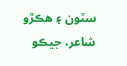سٽون ۽ ھڪڙو شاعر، جيڪو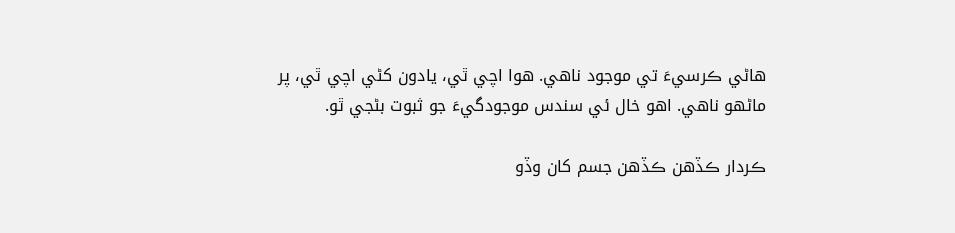ھاڻي ڪرسيءَ تي موجود ناھي. ھوا اچي ٿي، يادون کڻي اچي ٿي، پر ماڻھو ناھي. اھو خال ئي سندس موجودگيءَ جو ثبوت بڻجي ٿو.

ڪردار ڪڏھن ڪڏھن جسم کان وڏو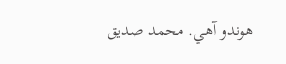ھوندو آھي. محمد صديق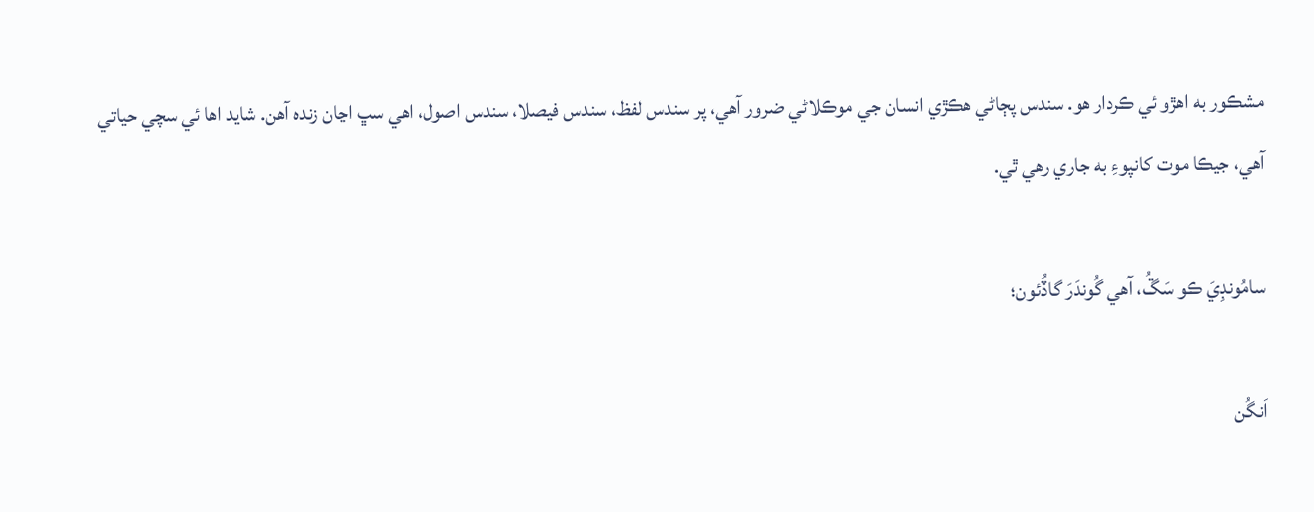مشڪور به اھڙو ئي ڪردار ھو. سندس پڄاڻي ھڪڙي انسان جي موڪلاڻي ضرور آھي، پر سندس لفظ، سندس فيصلا، سندس اصول، اھي سڀ اڃان زنده آھن. شايد اھا ئي سچي حياتي آھي، جيڪا موت کانپوءِ به جاري رھي ٿي.

سامُونڊِيَ ڪو سَڱُ، آهي گُوندَرَ گاڏُئون؛

اَنگُن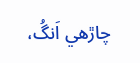چاڙھي اَنگُ،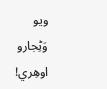ويو وَڻِجارو اوھِري!